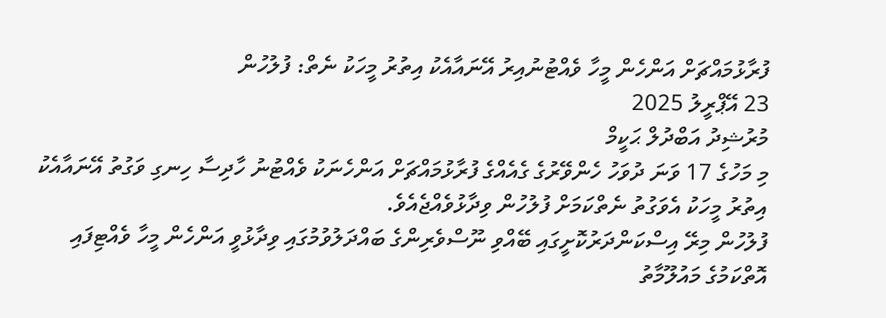ފުރާޅުމައްޗަށް އަންހެން މީހާ ވެއްޓުނުއިރު އޭނައާއެކު އިތުރު މީހަކު ނެތް: ފުލުހުން
23 އޭޕްރީލު 2025
މުރުޝިދު އަބްދުލް ޙަކީމް
މި މަހުގެ 17 ވަނަ ދުވަހު ހެންވޭރުގެ ގެއެއްގެ ފުރާޅުމައްޗަށް އަންހެނަކު ވެއްޓުނު ހާދިސާ ހިނގި ވަގުތު އޭނައާއެކު އިތުރު މީހަކު އެވަގުތު ނެތްކަމަށް ފުލުހުން ވިދާޅުވެއްޖެއެވެ.
ފުލުހުން މިރޭ އިސްކަންދަރުކޮށީގައި ބޭއްވި ނޫސްވެރިންގެ ބައްދަލުވުމުގައި ވިދާޅުވީ އަންހެން މީހާ ވެއްޓިފައި އޮތްކަމުގެ މައުލޫމާތު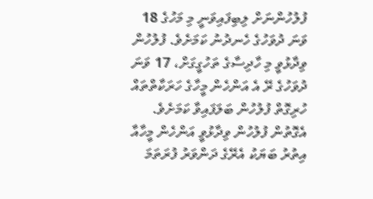ފުލުހުންނަށް ލިބިފައިވަނީ މި މަހުގެ 18 ވަނަ ދުވަހުގެ ހެނދުނު ކަމަށެވެ. ފުލުހުން ވިދާޅުވީ މި ހާދިސާގެ ތަހުގީގަށް، 17 ވަނަ ދުވަހުގެ ރޭ އެ އަންހެން މީހާގެ ހަރަކާތްތައް ހުރިގޮތް ފުލުހުން ބަލަފައިވާ ކަމަށެވެ.
އެގޮތުން ފުލުހުން ވިދާޅުވީ އަންހެން މީހާއާ އިތުރު ބަޔަކު އެރޭގެ ދަންވަރު ފުރަތަމަ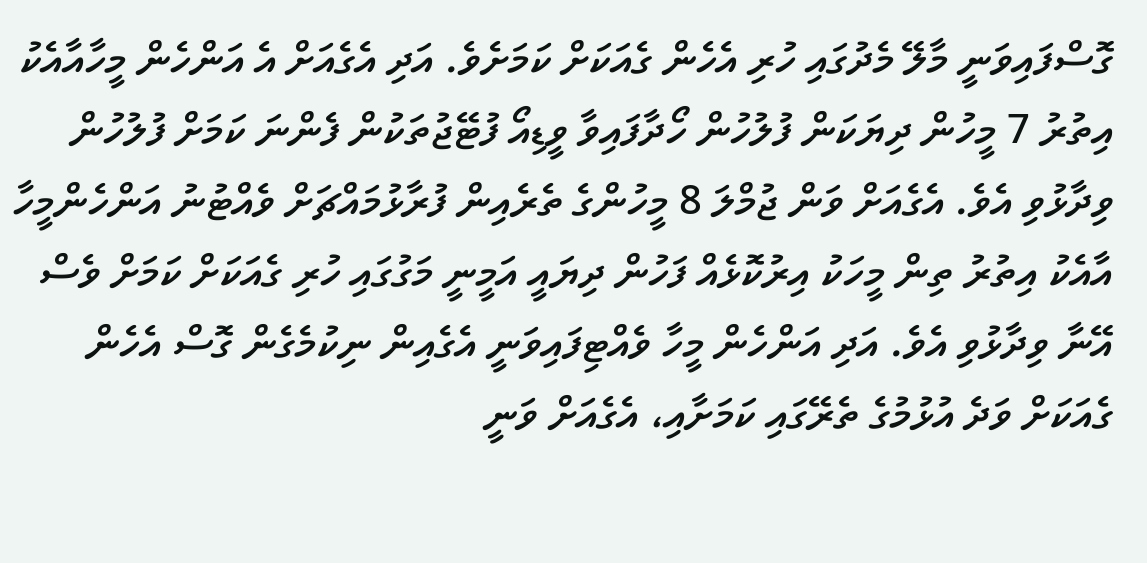ގޮސްފައިވަނީ މާލޭ މެދުގައި ހުރި އެހެން ގެއަކަށް ކަމަށެވެ. އަދި އެގެއަށް އެ އަންހެން މީހާއާއެކު އިތުރު 7 މީހުން ދިޔަކަން ފުލުހުން ހޯދާފައިވާ ވީޑިއޯ ފުޓޭޖުތަކުން ފެންނަ ކަމަށް ފުލުހުން ވިދާޅުވި އެވެ. އެގެއަށް ވަން ޖުމްލަ 8 މީހުންގެ ތެރެއިން ފުރާޅުމައްޗަށް ވެއްޓުނު އަންހެންމީހާ އާއެކު އިތުރު ތިން މީހަކު އިރުކޮޅެއް ފަހުން ދިޔައީ އަމީނީ މަގުގައި ހުރި ގެއަކަށް ކަމަށް ވެސް އޭނާ ވިދާޅުވި އެވެ. އަދި އަންހެން މީހާ ވެއްޓިފައިވަނީ އެގެއިން ނިކުމެގެން ގޮސް އެހެން ގެއަކަށް ވަދެ އުޅުމުގެ ތެރޭގައި ކަމަށާއި، އެގެއަށް ވަނީ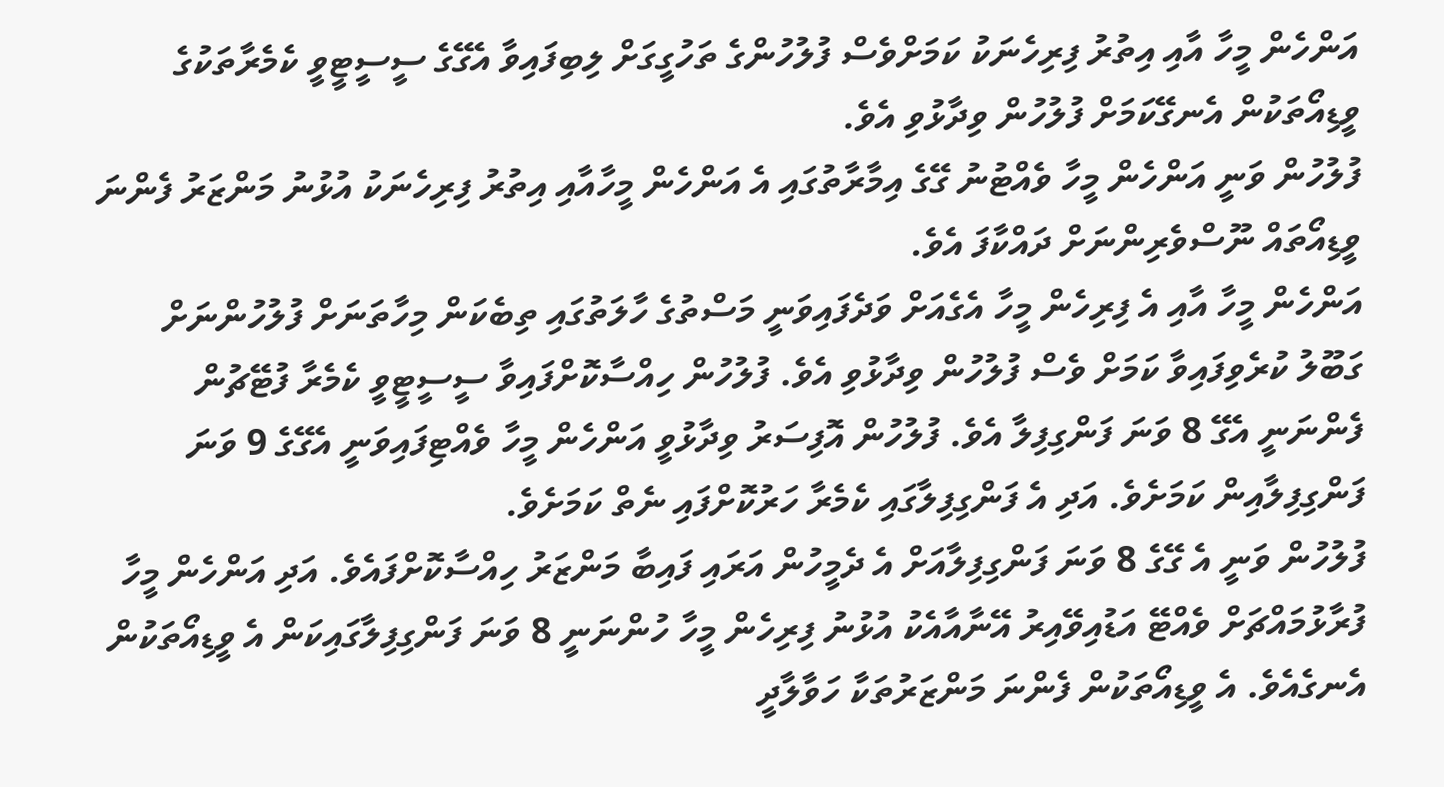އަންހެން މީހާ އާއި އިތުރު ފިރިހެނަކު ކަމަށްވެސް ފުލުހުންގެ ތަހުގީގަށް ލިބިފައިވާ އެގޭގެ ސީސީޓީވީ ކެމެރާތަކުގެ ވީޑިއޯތަކުން އެނގޭކަމަށް ފުލުހުން ވިދާޅުވި އެވެ.
ފުލުހުން ވަނީ އަންހެން މީހާ ވެއްޓުނު ގޭގެ އިމާރާތުގައި އެ އަންހެން މީހާއާއި އިތުރު ފިރިހެނަކު އުޅުނު މަންޒަރު ފެންނަ ވީޑިއޯތައް ނޫސްވެރިންނަށް ދައްކާފަ އެވެ.
އަންހެން މީހާ އާއި އެ ފިރިހެން މީހާ އެގެއަށް ވަދެފައިވަނީ މަސްތުގެ ހާލަތުގައި ތިބެކަން މިހާތަނަށް ފުލުހުންނަށް ގަބޫލު ކުރެވިފައިވާ ކަމަށް ވެސް ފުލުހުން ވިދާޅުވި އެވެ. ފުލުހުން ހިއްސާކޮށްފައިވާ ސީސީޓީވީ ކެމެރާ ފުޓޭޗުން ފެންނަނީ އެގޭ 8 ވަނަ ފަންގިފިލާ އެވެ. ފުލުހުން އޮފިސަރު ވިދާޅުވީ އަންހެން މީހާ ވެއްޓިފައިވަނީ އެގޭގެ 9 ވަނަ ފަންގިފިލާއިން ކަމަށެވެ. އަދި އެ ފަންގިފިލާގައި ކެމެރާ ހަރުކޮށްފައި ނެތް ކަމަށެވެ.
ފުލުހުން ވަނީ އެ ގޭގެ 8 ވަނަ ފަންގިފިލާއަށް އެ ދެމީހުން އަރައި ފައިބާ މަންޒަރު ހިއްސާކޮށްފައެވެ. އަދި އަންހެން މީހާ ފުރާޅުމައްޗަށް ވެއްޓޭ އަޑުއިވޭއިރު އޭނާއާއެކު އުޅުނު ފިރިހެން މީހާ ހުންނަނީ 8 ވަނަ ފަންގިފިލާގައިކަން އެ ވީޑިއޯތަކުން އެނގެއެވެ. އެ ވީޑިއޯތަކުން ފެންނަ މަންޒަރުތަކާ ހަވާލާދީ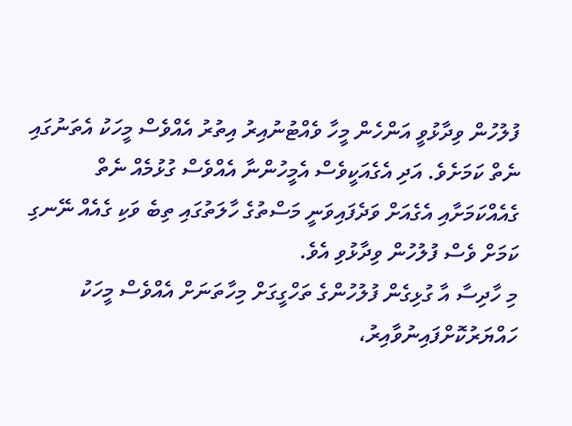ފުލުހުން ވިދާޅުވީ އަންހެން މީހާ ވެއްޓުނުއިރު އިތުރު އެއްވެސް މީހަކު އެތަނުގައި ނެތް ކަމަށެވެ. އަދި އެގެއަކީވެސް އެމީހުންނާ އެއްވެސް ގުޅުމެއް ނެތް ގެއެއްކަމަށާއި އެގެއަށް ވަދެފައިވަނީ މަސްތުގެ ހާލަތުގައި ތިބެ ވަކި ގެއެއް ނޭނގި ކަމަށް ވެސް ފުލުހުން ވިދާޅުވި އެވެ.
މި ހާދިސާ އާ ގުޅިގެން ފުލުހުންގެ ތަހްގީގަށް މިހާތަނަށް އެއްވެސް މީހަކު ހައްޔަރުކޮށްފައިނުވާއިރު،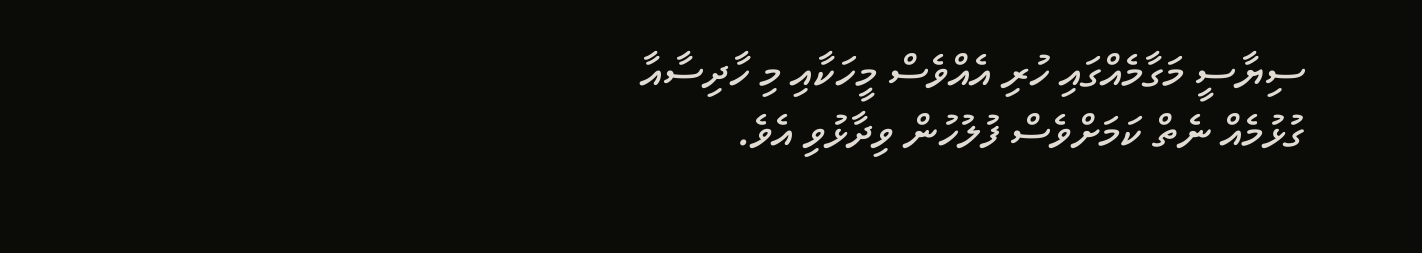ސިޔާސީ މަގާމެއްގައި ހުރި އެއްވެސް މީހަކާއި މި ހާދިސާއާ ގުޅުމެއް ނެތް ކަމަށްވެސް ފުލުހުން ވިދާޅުވި އެވެ.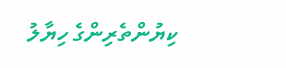ކިޔުންތެރިންގެ ހިޔާލު